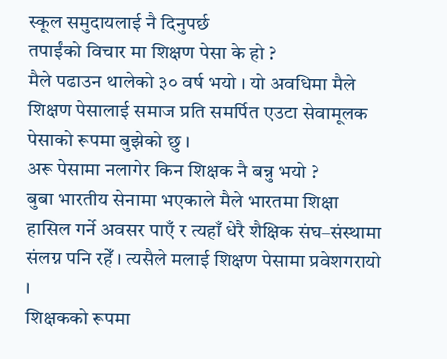स्कूल समुदायलाई नै दिनुपर्छ
तपाईंको विचार मा शिक्षण पेसा के हो ?
मैले पढाउन थालेको ३० वर्ष भयो । यो अवधिमा मैले शिक्षण पेसालाई समाज प्रति समर्पित एउटा सेवामूलक पेसाको रूपमा बुझेको छु ।
अरू पेसामा नलागेर किन शिक्षक नै बन्नु भयो ?
बुबा भारतीय सेनामा भएकाले मैले भारतमा शिक्षा हासिल गर्ने अवसर पाएँ र त्यहाँ धेरै शैक्षिक संघ–संस्थामा संलग्न पनि रहेँ । त्यसैले मलाई शिक्षण पेसामा प्रवेशगरायो ।
शिक्षकको रूपमा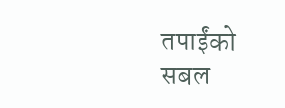तपाईंको सबल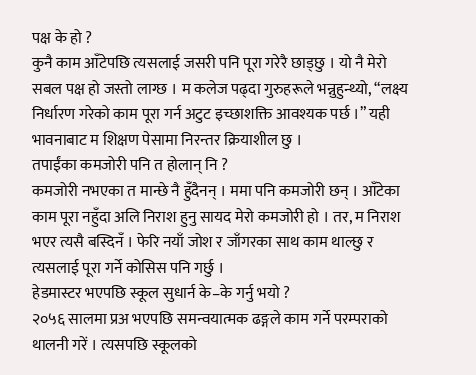पक्ष के हो ?
कुनै काम आँटेपछि त्यसलाई जसरी पनि पूरा गरेरै छाड्छु । यो नै मेरो सबल पक्ष हो जस्तो लाग्छ । म कलेज पढ्दा गुरुहरूले भन्नुहुन्थ्यो, “लक्ष्य निर्धारण गरेको काम पूरा गर्न अटुट इच्छाशक्ति आवश्यक पर्छ ।” यही भावनाबाट म शिक्षण पेसामा निरन्तर क्रियाशील छु ।
तपाईंका कमजोरी पनि त होलान् नि ?
कमजोरी नभएका त मान्छे नै हुँदैनन् । ममा पनि कमजोरी छन् । आँटेका काम पूरा नहुँदा अलि निराश हुनु सायद मेरो कमजोरी हो । तर, म निराश भएर त्यसै बस्दिनँ । फेरि नयाँ जोश र जाँगरका साथ काम थाल्छु र त्यसलाई पूरा गर्ने कोसिस पनि गर्छु ।
हेडमास्टर भएपछि स्कूल सुधार्न के–के गर्नु भयो ?
२०५६ सालमा प्रअ भएपछि समन्वयात्मक ढङ्गले काम गर्ने परम्पराको थालनी गरें । त्यसपछि स्कूलको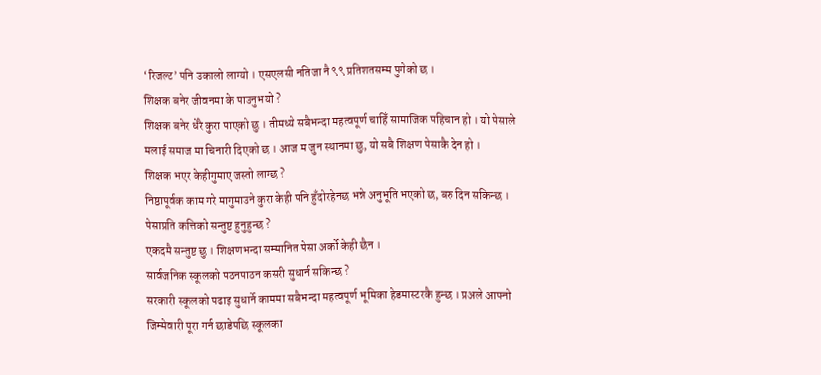‘रिजल्ट’ पनि उकालो लाग्यो । एसएलसी नतिजा नै ९९ प्रतिशतसम्म पुगेको छ ।
शिक्षक बनेर जीवनमा के पाउनुभयो ?
शिक्षक बनेर धेरै कुरा पाएको छु । तीमध्ये सबैभन्दा महत्वपूर्ण चाहिँ सामाजिक पहिचान हो । यो पेसाले मलाई समाज मा चिनारी दिएको छ । आज म जुन स्थानमा छु, यो सबै शिक्षण पेसाकै देन हो ।
शिक्षक भएर केहीगुमाए जस्तो लाग्छ ?
निष्ठापूर्वक काम गरे मागुमाउने कुरा केही पनि हुँदोरहेनछ भन्ने अनुभूति भएको छ, बरु दिन सकिन्छ ।
पेसाप्रति कत्तिको सन्तुष्ट हुनुहुन्छ ?
एकदमै सन्तुष्ट छु । शिक्षणभन्दा सम्मानित पेसा अर्को केही छैन ।
सार्वजनिक स्कूलको पठनपाठन कसरी सुधार्न सकिन्छ ?
सरकारी स्कूलको पढाइ सुधार्ने काममा सबैभन्दा महत्वपूर्ण भूमिका हेडमास्टरकै हुन्छ । प्रअले आफ्नो जिम्मेवारी पूरा गर्न छाडेपछि स्कूलका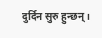दुर्दिन सुरु हुन्छन् ।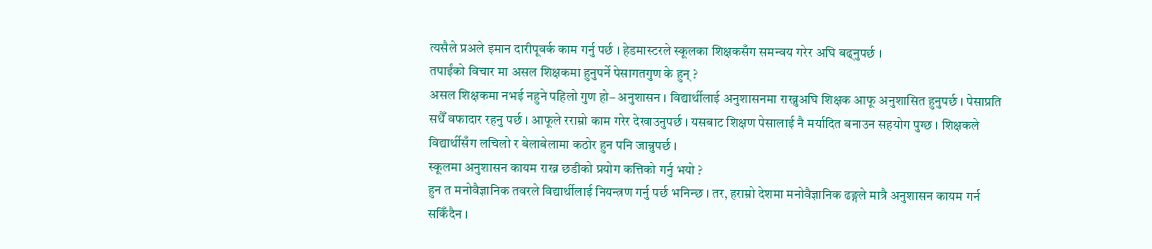त्यसैले प्रअले इमान दारीपूवर्क काम गर्नु पर्छ । हेडमास्टरले स्कूलका शिक्षकसँग समन्वय गरेर अघि बढ्नुपर्छ ।
तपाईंको विचार मा असल शिक्षकमा हुनुपर्ने पेसागतगुण के हुन् ?
असल शिक्षकमा नभई नहुने पहिलो गुण हो– अनुशासन । विद्यार्थीलाई अनुशासनमा राख्नुअघि शिक्षक आफू अनुशासित हुनुपर्छ । पेसाप्रति सधैँ वफादार रहनु पर्छ । आफूले रराम्रो काम गरेर देखाउनुपर्छ । यसबाट शिक्षण पेसालाई नै मर्यादित बनाउन सहयोग पुग्छ । शिक्षकले विद्यार्थीसँग लचिलो र बेलाबेलामा कठोर हुन पनि जान्नुपर्छ ।
स्कूलमा अनुशासन कायम राख्न छडीको प्रयोग कत्तिको गर्नु भयो ?
हुन त मनोवैज्ञानिक तवरले विद्यार्थीलाई नियन्त्रण गर्नु पर्छ भनिन्छ । तर, हराम्रो देशमा मनोवैज्ञानिक ढङ्गले मात्रै अनुशासन कायम गर्न सकिँदैन ।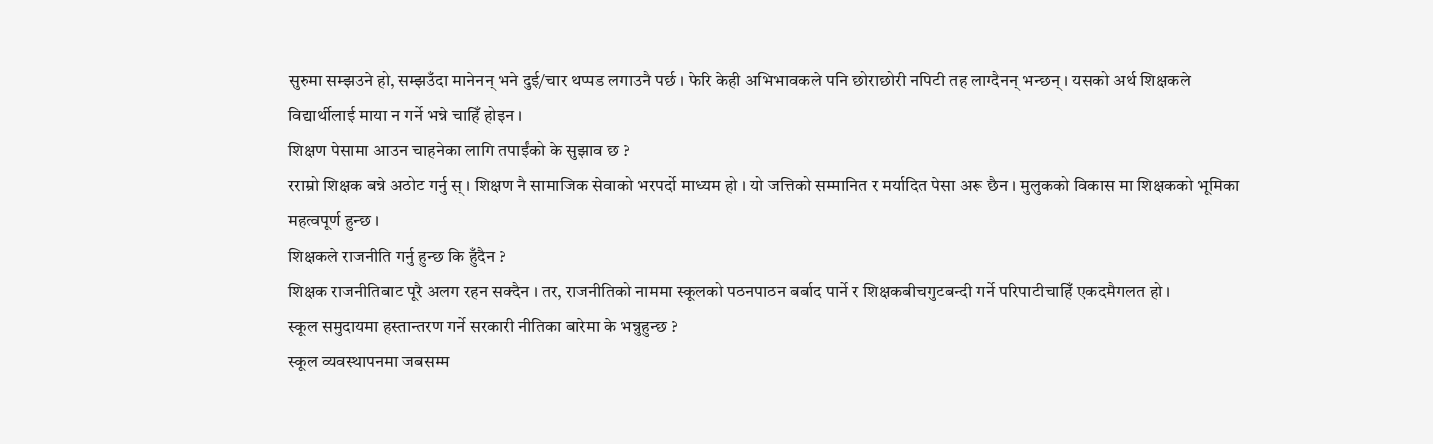सुरुमा सम्झउने हो, सम्झउँदा मानेनन् भने दुई/चार थप्पड लगाउनै पर्छ । फेरि केही अभिभावकले पनि छोराछोरी नपिटी तह लाग्दैनन् भन्छन् । यसको अर्थ शिक्षकले विद्यार्थीलाई माया न गर्ने भन्ने चाहिँ होइन ।
शिक्षण पेसामा आउन चाहनेका लागि तपाईंको के सुझाव छ ?
रराम्रो शिक्षक बन्ने अठोट गर्नु स् । शिक्षण नै सामाजिक सेवाको भरपर्दो माध्यम हो । यो जत्तिको सम्मानित र मर्यादित पेसा अरू छैन । मुलुकको विकास मा शिक्षकको भूमिका महत्वपूर्ण हुन्छ ।
शिक्षकले राजनीति गर्नु हुन्छ कि हुँदैन ?
शिक्षक राजनीतिबाट पूरै अलग रहन सक्दैन । तर, राजनीतिको नाममा स्कूलको पठनपाठन बर्बाद पार्ने र शिक्षकबीचगुटबन्दी गर्ने परिपाटीचाहिँ एकदमैगलत हो ।
स्कूल समुदायमा हस्तान्तरण गर्ने सरकारी नीतिका बारेमा के भन्नुहुन्छ ?
स्कूल व्यवस्थापनमा जबसम्म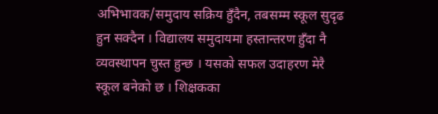अभिभावक/समुदाय सक्रिय हुँदैन, तबसम्म स्कूल सुदृढ हुन सक्दैन । विद्यालय समुदायमा हस्तान्तरण हुँदा नै व्यवस्थापन चुस्त हुन्छ । यसको सफल उदाहरण मेरै स्कूल बनेको छ । शिक्षकका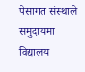पेसागत संस्थाले समुदायमा विद्यालय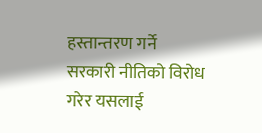हस्तान्तरण गर्ने सरकारी नीतिको विरोध गरेर यसलाई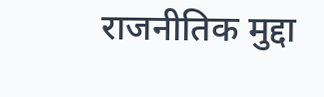राजनीतिक मुद्दा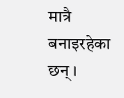मात्रै बनाइरहेका छन् ।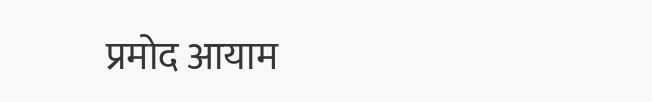प्रमोद आयाम